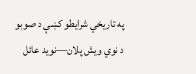په تاریخي شرایطو کښې د صوبو د نوي ویش پلان—نويد عائل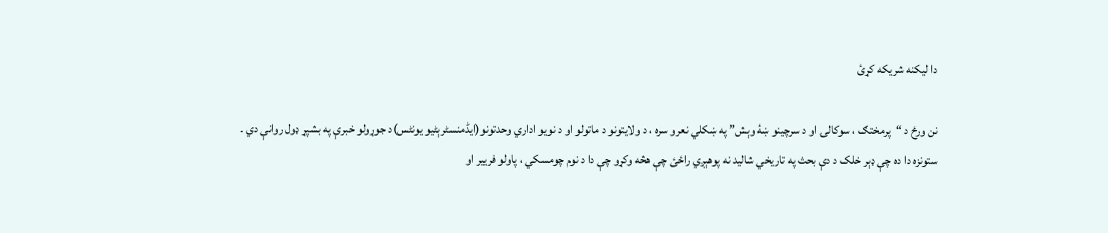دا ليکنه شريکه کړئ

نن ورځ د “پرمختګ ، سوکالۍ او د سرچینو ښۀ وېش” په ښکلي نعرو سره ، د ولایتونو د ماتولو او د نویو اداري وحدتونو(ایڈمنسٹرېٹیو یونٹس)د جوړولو خبرې په بشپړ ډول روانې دي ۔ ستونزه دا ده چې ډېر خلک د دې بحث په تاریخي شالید نه پوهېږي راځئ چې هڅه وکړو چې دا د نوم چومسکي ، پاولو فرییر او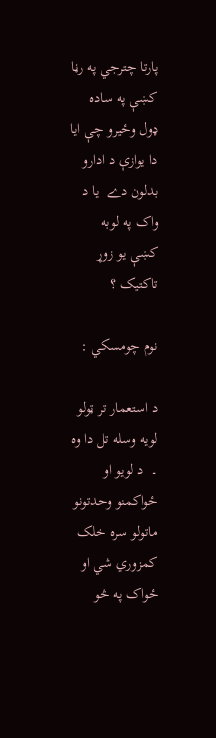پارتا چترجي په رڼا کښې په ساده ډول وځيرو چې ایا دا یوازې د ادارو بدلون دے  یا د واک په لوبه کښې یو زوړ تاکتیک ؟

نوم چومسکي :

د استعمار تر ټولو لویه وسله تل دا وه ۔  د لویو او ځواکمنو وحدتونو ماتولو سره خلک کمزوري شي او ځواک په څو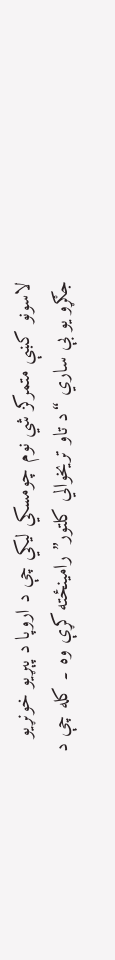لاسونو کښې متمرکز شي نوم چومسکي لیکي چې د اروپا د پېړیو خونړیو جګړو یو بې ساري “د تاو تریخوالي کلتور” رامینځته کړې وه ۔ کله چې د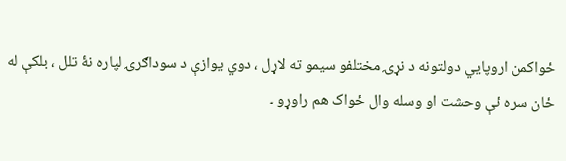ځواکمن اروپايي دولتونه د نړۍ مختلفو سیمو ته لاړل ، دوي یوازې د سوداګرۍ لپاره نۀ تلل ، بلکې له ځان سره ئې وحشت او وسله وال ځواک هم راوړو ۔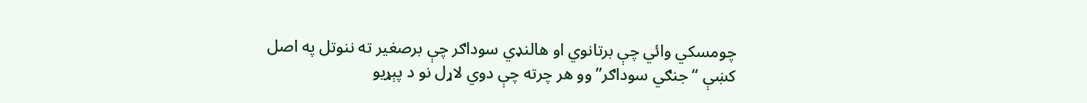چومسکي وائي چې برتانوي او هالنډي سوداګر چې برصغیر ته ننوتل په اصل کښې “جنګي سوداګر” وو هر چرته چې دوي لاړل نو د پېړیو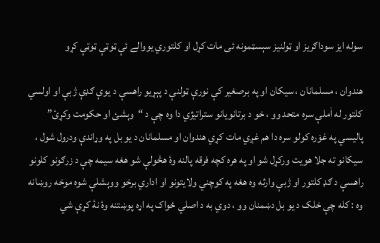سوله ایز سوداګریز او ټولنیز سېسټمونه ئی مات کړل او کلتوري یووالے ئې ټوټې ټوټې کړو

هندوان ، مسلمانان ، سیکان او په برصغیر کې نورې ټولنې د پېړیو راهسې د یوې ګډې ژبې او اولسي کلتور له اٰملې سره متحد وو ، خو د برتانویانو ستراتیژي دا وه چې د “وېشئ او حکومت وکړئ” پالیسي په غوٙره کولو سره دا هم غږي مات کړي هندوان او مسلمانان د یو بل په وړاندې ودرول شول ، سیکانو ته جلا هویت ورکړل شو او په هره کچه فرقه پالنه وۀ هڅولې شو هغه سیمه چې د زرګونو کلونو راهسې د ګډ کلتور او ژبې وارثه وه هغه په کوچني ولايتونو او اداري برخو ووېشلې شوه موخه روښانه وه : کله چې خلک د یو بل دښمنان وو ، دوي به د اصلي ځواک په اړه پوښتنه وۀ نۀ کړې شي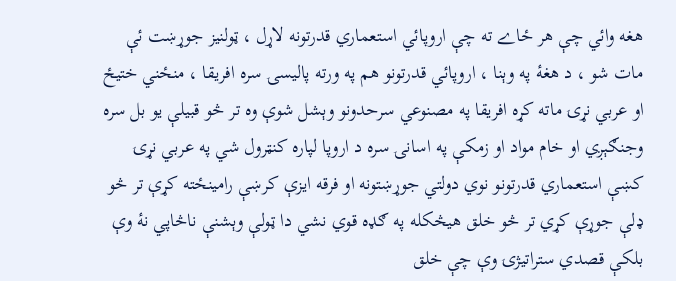هغه وائي چې هر ځاے ته چې اروپائي استعماري قدرتونه لاړل ، ټولنیز جوړښت ئې مات شو ، د هغۀ په وېنا ، اروپائي قدرتونو هم په ورته پالیسۍ سره افریقا ، منځني ختیځ او عربي نړۍ ماته کړه افریقا په مصنوعي سرحدونو وېشل شوې وه تر څو قبیلې یو بل سره وجنګېږي او خام مواد او زمکې په اسانۍ سره د اروپا لپاره کنټرول شي په عربي نړۍ کښې استعماري قدرتونو نوي دولتي جوړښتونه او فرقه ایزې کرښې رامینځته کړې تر څو ډلې جوړې کړي تر څو خلق هیڅکله په ګډه قوي نشي دا ټولې وېشنې ناڅاپي نۀ وې بلکې قصدي ستراتیژۍ وې چې خلق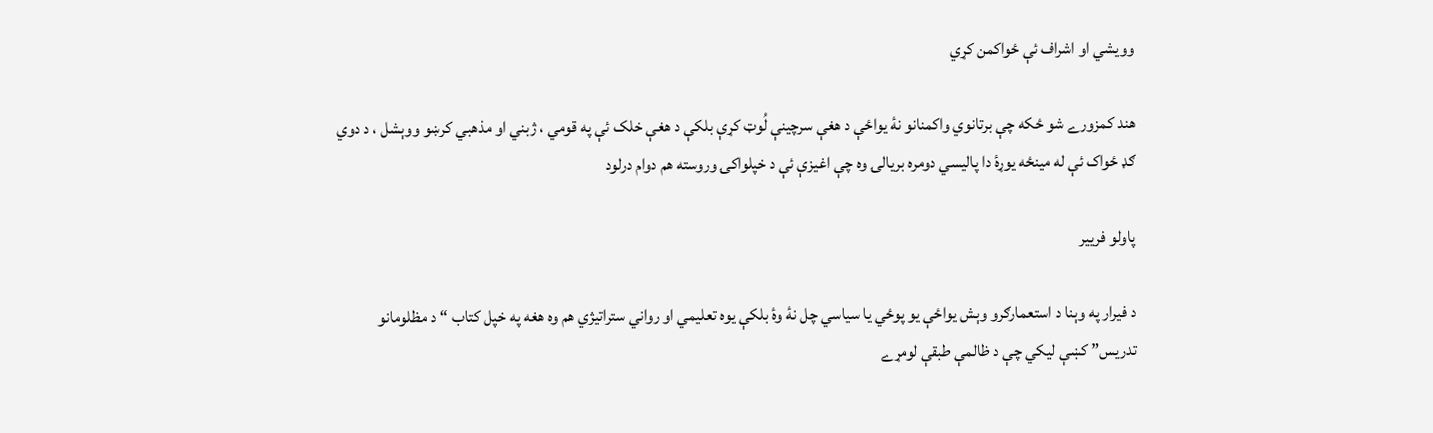وویشي او اشراف ئې ځواکمن کړي

هند کمزورے شو ځکه چې برتانوي واکمنانو نۀ یواځې د هغې سرچینې لُوټ کړې بلکې د هغې خلک ئې په قومي ، ژبني او مذهبي کرښو ووېشل ، د دوي ګډ ځواک ئې له مينځه یوړۀ دا پالیسي دومره بریالۍ وه چې اغیزې ئې د خپلواکۍ وروسته هم دوام درلود

پاولو فرییر

د فیرار په وېنا د استعمارګرو وېش یواځې یو پوځي یا سیاسي چل نۀ وۀ بلکې یوه تعلیمي او رواني ستراتیژي هم وه هغه په خپل کتاب “د مظلومانو تدریس” کښې لیکي چې د ظالمې طبقې لومړے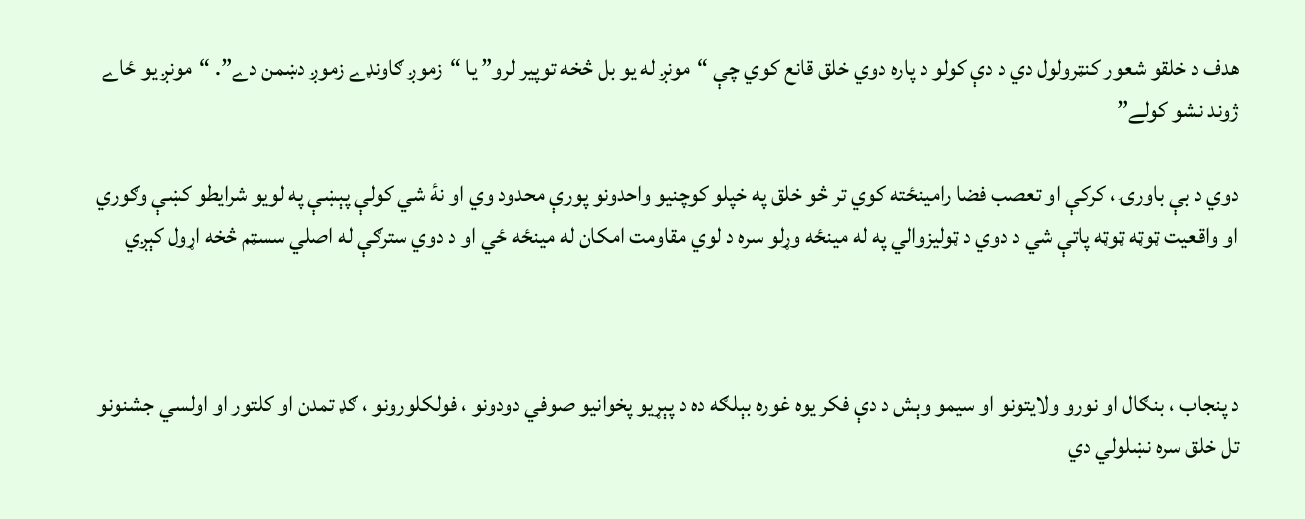هدف د خلقو شعور کنټرولول دي د دې کولو د پاره دوي خلق قانع کوي چې “مونږ له یو بل څخه توپیر لرو” یا “زموږ ګاونډے زموږ دښمن دے”. “مونږ یو ځاے ژوند نشو کولے”

دوي د بې باورۍ ، کرکې او تعصب فضا رامینځته کوي تر څو خلق په خپلو کوچنیو واحدونو پورې محدود وي او نۀ شي کولې پېښې په لويو شرایطو کښې وګوري او واقعیت ټوټه ټوټه پاتې شي د دوي د ټولیزوالي په له مینځه وړلو سره د لوي مقاومت امکان له مینځه ځي او د دوي سترګې له اصلي سسټم څخه اړول کېږي



د پنجاب ، بنګال او نورو ولایتونو او سیمو وېش د دې فکر یوه غوره بېلګه ده د پېړیو پخوانیو صوفي دودونو ، فولکلورونو ، ګډ تمدن او کلتور او اولسي جشنونو تل خلق سره نښلولي دي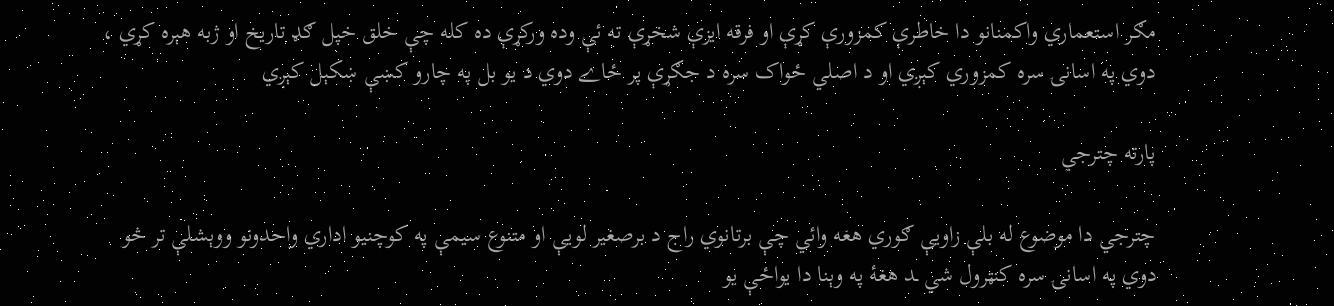مګر استعماري واکمنانو دا خاطرې کمزورې کړې او فرقه ايزې شخړې ته ئې وده ورکړې ده کله چې خلق خپل ګډ تاریخ او ژبه هېره کړي ، دوي په اسانۍ سره کمزوري کېږي او د اصلي ځواک سره د جګړې پر ځاے دوي د یو بل په چارو کښې ښکېل کېږي

پارته چترجي

چترجي دا موضوع له بلې زاویې ګوري هغه وائي چې برتانوي راج د برصغیر لویې او متنوع سیمې په کوچنیو اداري واحدونو ووېشلې تر څو دوي په اسانۍ سره کنټرول شي ـد هغۀ په وېنا دا یواځې یو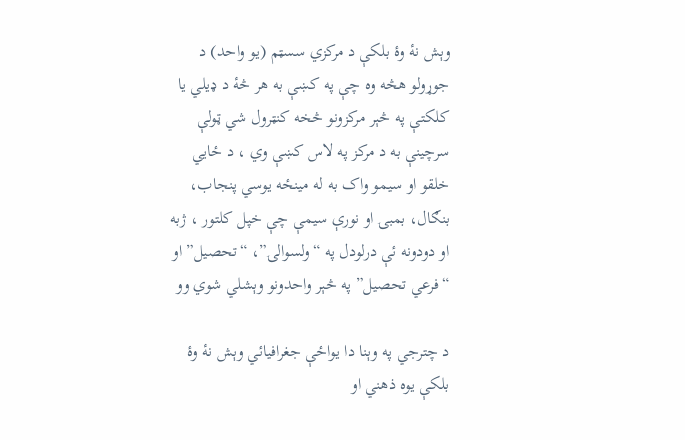وېش نۀ وۀ بلکې د مرکزي سسټم (یو واحد) د جوړولو هڅه وه چې په کښې به هر څۀ د ډیلي یا کلکتې په څېر مرکزونو څخه کنټرول شي ټولې سرچینې به د مرکز په لاس کښې وي ، د ځایي خلقو او سیمو واک به له مینځه یوسي پنجاب، بنګال، بمبۍ او نورې سیمې چې خپل کلتور ، ژبه او دودونه ئې درلودل په “ولسوالۍ”، “تحصیل” او “فرعي تحصیل” په څېر واحدونو وېشلي شوي وو

د چترجي په وېنا دا یواځې جغرافیائي وېش نۀ وۀ بلکې یوه ذهني او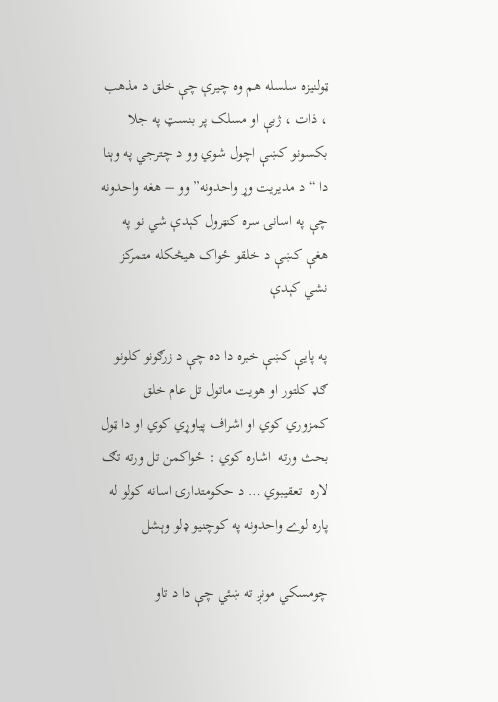ټولنیزه سلسله هم وه چیرې چې خلق د مذهب ، ذات ، ژبې او مسلک پر بنسټ په جلا بکسونو کښې اچول شوي وو د چترجي په وېنا دا “د مدیریت وړ واحدونه” وو – هغه واحدونه چې په اسانۍ سره کنټرول کېدې شي نو په هغې کښې د خلقو ځواک هیڅکله متمرکز نشي کېدې

په پايې کښې خبره دا ده چې د زرګونو کلونو ګډ کلتور او هویت ماتول تل عام خلق کمزوري کوي او اشراف پیاوړي کوي او دا ټول بحث ورته  اشاره کوي : ځواکمن تل ورته تګ لاره  تعقیبوي … د حکومتدارۍ اسانه کولو له پاره لوے واحدونه په کوچنیو ډلو وېشل

چومسکي مونږ ته ښئي چې دا د تاو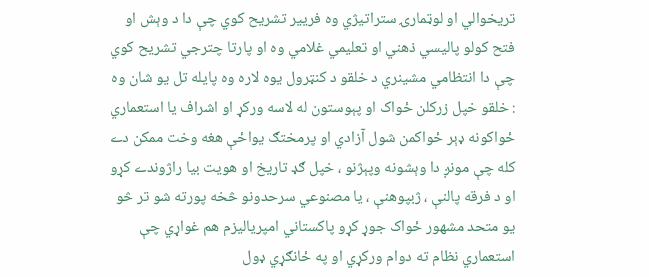تریخوالي او لوټمارۍ ستراتیژي وه فرییر تشریح کوي چې دا د وېش او فتح کولو پالیسي ذهني او تعلیمي غلامي وه او پارتا چترجي تشریح کوي چې دا انتظامي مشینري د خلقو د کنټرول یوه لاره وه پایله تل یو شان وه : خلقو خپل زرکلن ځواک او پېوستون له لاسه ورکړ او اشراف یا استعماري ځواکونه ډېر ځواکمن شول آزادي او پرمختګ یواځې هغه وخت ممکن دے کله چې مونږ دا وېشونه وپېژنو ، خپل ګډ تاریخ او هویت بیا راژوندے کړو او د فرقه پالنې ، ژبپوهنې ، یا مصنوعي سرحدونو څخه پورته شو تر څو یو متحد مشهور ځواک جوړ کړو پاکستاني امپریالیزم هم غواړي چې استعماري نظام ته دوام ورکړي او په ځانګړي ډول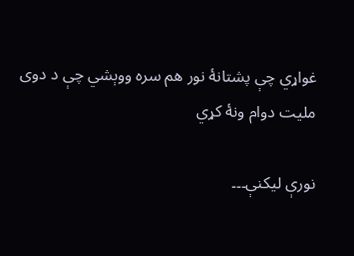غواړي چې پشتانۀ نور هم سره ووېشي چې د دوی ملیت دوام ونۀ کړي

نورې ليکنې۔۔۔